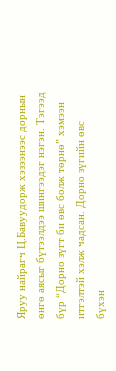Яруу найрагч Ц.Бавуудорж хэзээнээс дорнын өнгө аясыг бүтээлдээ шингээдэг нэгэн. Тэгээд бүр “Дорно зүгт би өвс болж төрнө” хэмээн итгэлтэй хэлж чадсан. Дорно зүгийн өвс бүхэн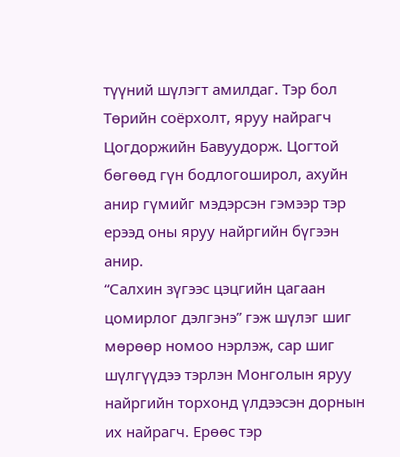түүний шүлэгт амилдаг. Тэр бол Төрийн соёрхолт, яруу найрагч Цогдоржийн Бавуудорж. Цогтой бөгөөд гүн бодлогоширол, ахуйн анир гүмийг мэдэрсэн гэмээр тэр ерээд оны яруу найргийн бүгээн анир.
“Салхин зүгээс цэцгийн цагаан цомирлог дэлгэнэ” гэж шүлэг шиг мөрөөр номоо нэрлэж, сар шиг шүлгүүдээ тэрлэн Монголын яруу найргийн торхонд үлдээсэн дорнын их найрагч. Ерөөс тэр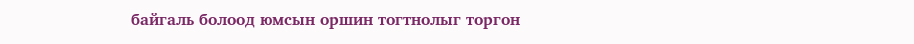байгаль болоод юмсын оршин тогтнолыг торгон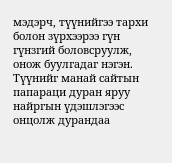мэдэрч, түүнийгээ тархи болон зүрхээрээ гүн гүнзгий боловсруулж, онож буулгадаг нэгэн. Түүнийг манай сайтын папараци дуран яруу найргын үдэшлэгээс онцолж дурандаа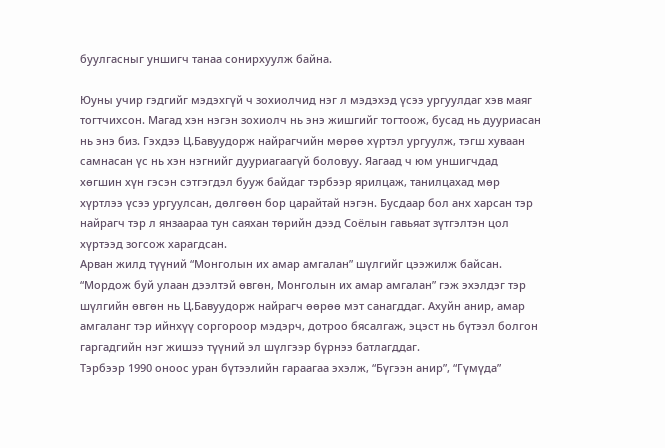буулгасныг уншигч танаа сонирхуулж байна.

Юуны учир гэдгийг мэдэхгүй ч зохиолчид нэг л мэдэхэд үсээ ургуулдаг хэв маяг тогтчихсон. Магад хэн нэгэн зохиолч нь энэ жишгийг тогтоож, бусад нь дууриасан нь энэ биз. Гэхдээ Ц.Бавуудорж найрагчийн мөрөө хүртэл ургуулж, тэгш хуваан самнасан үс нь хэн нэгнийг дууриагаагүй боловуу. Яагаад ч юм уншигчдад хөгшин хүн гэсэн сэтгэгдэл бууж байдаг тэрбээр ярилцаж, танилцахад мөр хүртлээ үсээ ургуулсан, дөлгөөн бор царайтай нэгэн. Бусдаар бол анх харсан тэр найрагч тэр л янзаараа тун саяхан төрийн дээд Соёлын гавьяат зүтгэлтэн цол хүртээд зогсож харагдсан.
Арван жилд түүний “Монголын их амар амгалан” шүлгийг цээжилж байсан. “Мордож буй улаан дээлтэй өвгөн, Монголын их амар амгалан” гэж эхэлдэг тэр шүлгийн өвгөн нь Ц.Бавуудорж найрагч өөрөө мэт санагддаг. Ахуйн анир, амар амгаланг тэр ийнхүү соргороор мэдэрч, дотроо бясалгаж, эцэст нь бүтээл болгон гаргадгийн нэг жишээ түүний эл шүлгээр бүрнээ батлагддаг.
Тэрбээр 1990 оноос уран бүтээлийн гараагаа эхэлж, “Бүгээн анир”, “Гүмүда”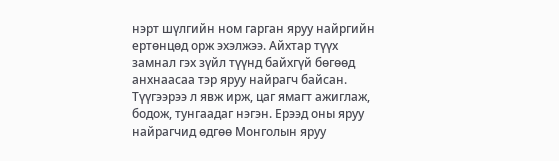нэрт шүлгийн ном гарган яруу найргийн ертөнцөд орж эхэлжээ. Айхтар түүх замнал гэх зүйл түүнд байхгүй бөгөөд анхнаасаа тэр яруу найрагч байсан. Түүгээрээ л явж ирж, цаг ямагт ажиглаж, бодож, тунгаадаг нэгэн. Ерээд оны яруу найрагчид өдгөө Монголын яруу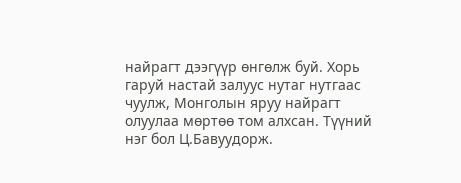найрагт дээгүүр өнгөлж буй. Хорь гаруй настай залуус нутаг нутгаас чуулж, Монголын яруу найрагт олуулаа мөртөө том алхсан. Түүний нэг бол Ц.Бавуудорж.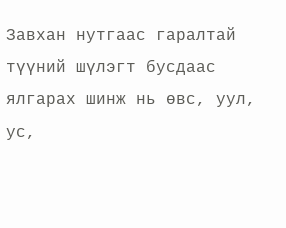Завхан нутгаас гаралтай түүний шүлэгт бусдаас ялгарах шинж нь өвс, уул, ус,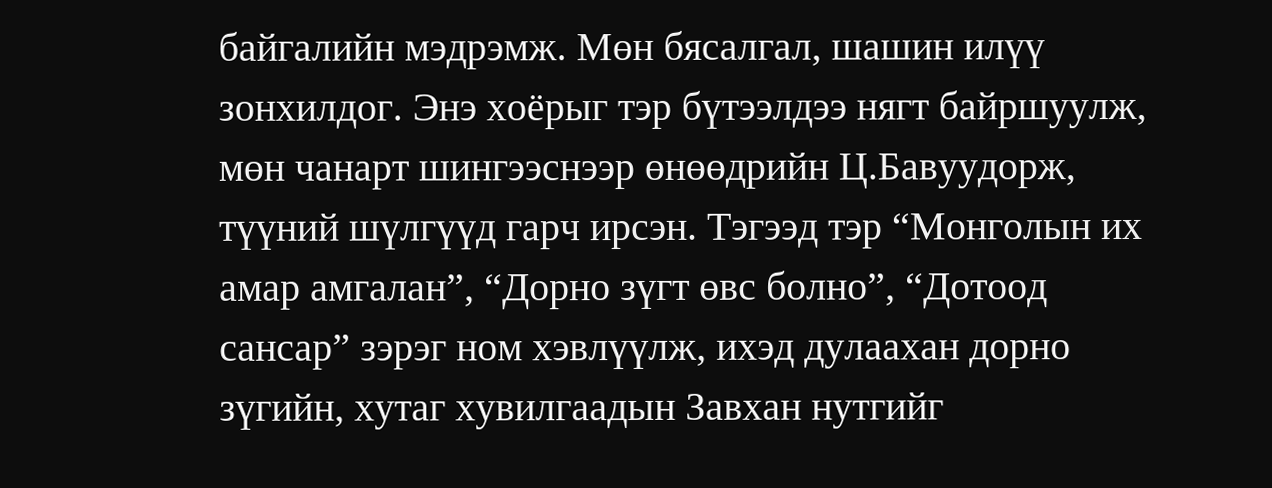байгалийн мэдрэмж. Мөн бясалгал, шашин илүү зонхилдог. Энэ хоёрыг тэр бүтээлдээ нягт байршуулж, мөн чанарт шингээснээр өнөөдрийн Ц.Бавуудорж, түүний шүлгүүд гарч ирсэн. Тэгээд тэр “Монголын их амар амгалан”, “Дорно зүгт өвс болно”, “Дотоод сансар” зэрэг ном хэвлүүлж, ихэд дулаахан дорно зүгийн, хутаг хувилгаадын Завхан нутгийг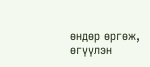өндөр өргөж, өгүүлэн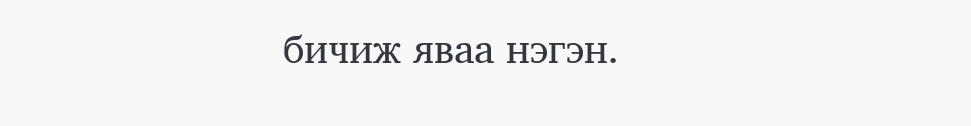бичиж яваа нэгэн.